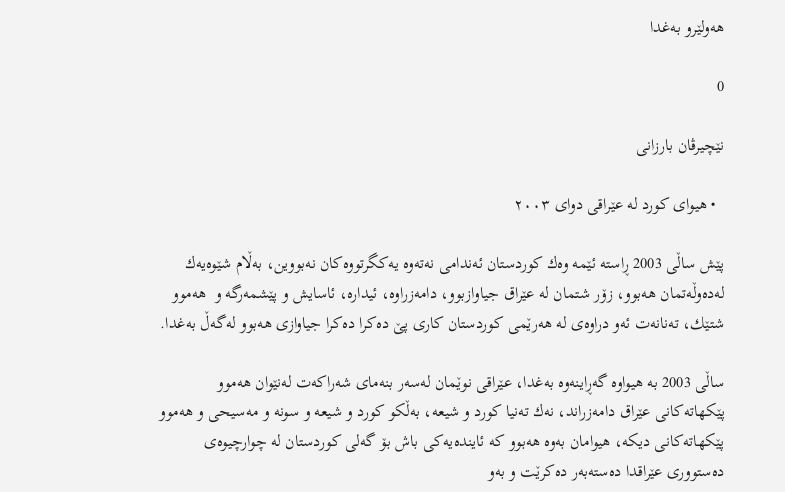هه‌ولێرو به‌غدا

0

نێچیرڤان بارزانی

  • هیوای كورد له‌ عێراقی دوای ٢٠٠٣

پێش ساڵی 2003 ڕاسته ئێمه وه‌ك كوردستان ئه‌ندامی نه‌ته‌وه یه‌كگرتووه‌كان نه‌بووین، به‌ڵام شێوه‌یه‌ك له‌ده‌وڵه‌تمان هه‌بوو‌، زۆر شتمان له‌ عێراق جیاوازبوو، دامه‌زراوه‌، ئیداره‌، ئاسایش و پێشمه‌رگه و  هه‌موو شتێك، ته‌نانه‌ت ئه‌و دراوه‌ى له هه‌رێمی كوردستان كارى پێ ده‌كرا ده‌كرا جیاوازی هه‌بوو له‌گه‌ڵ به‌غدا.

ساڵی 2003 به هیواوه گه‌ڕاینه‌وه به‌غدا، عێراقی نوێمان له‌سه‌ر بنه‌مای شه‌راكه‌ت له‌نێوان هه‌موو پێكهاته‌كانی عێراق دامه‌زراند، نه‌ك ته‌نیا كورد و شیعه‌، به‌ڵكو كورد و شیعه و سونه‌ و مه‌سیحی و هه‌موو پێكهاته‌كانی دیكه‌، هیوامان به‌وه هه‌بوو كه ئاینده‌یه‌كی باش بۆ گه‌لی كوردستان له چوارچیوه‌ی ده‌ستووری عێراقدا ده‌سته‌به‌ر ده‌كرێت و به‌و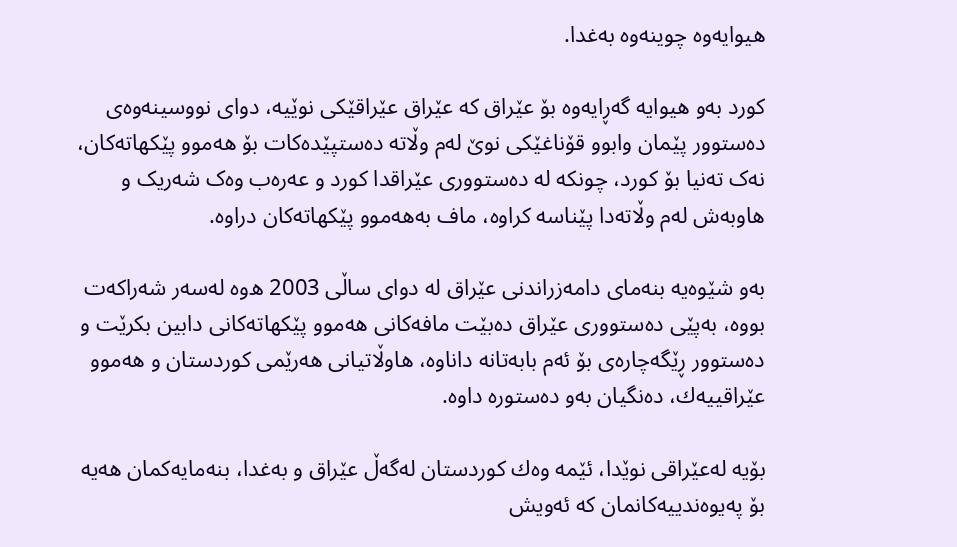هیوایه‌وه چوینه‌وه به‌غدا.

كورد بەو هیوایە گەڕایەوە بۆ عێراق کە عێراق عێراقێکی نوێیە، دوای نووسینەوەی دەستوور پێمان وابوو قۆناغێکی نوێ لەم وڵاتە دەستپێدەکات بۆ هەموو پێکهاتەکان، نەک تەنیا بۆ کورد، چونكه‌ له‌ دەستووری عێراقدا کورد و عەرەب وەک شەریک و هاوبەش لەم وڵاتەدا پێناسە کراوە، ماف به‌هه‌موو پێكهاته‌كان دراوه‌.

به‌و شێوه‌یه‌ بنه‌مای دامه‌زراندنی عێراق له دوای ساڵی 2003 ه‌وه له‌سه‌ر شه‌راكه‌ت بووه، به‌پێی ده‌ستووری عێراق ده‌بێت مافه‌كانی هه‌موو پێكهاته‌كانی دابین بكرێت و ده‌ستوور ڕێگه‌چاره‌ی بۆ ئه‌م بابه‌تانه داناوه‌، هاوڵاتیانی هه‌رێمی كوردستان و هه‌موو عێراقییه‌ك، ده‌نگیان به‌و ده‌ستوره‌ داوه‌.

بۆیه‌ له‌عێراقی نوێدا، ئێمە وه‌ك كوردستان لەگەڵ عێراق و بەغدا، بنەمایەکمان هەیە بۆ پەیوەندییەکانمان کە ئەویش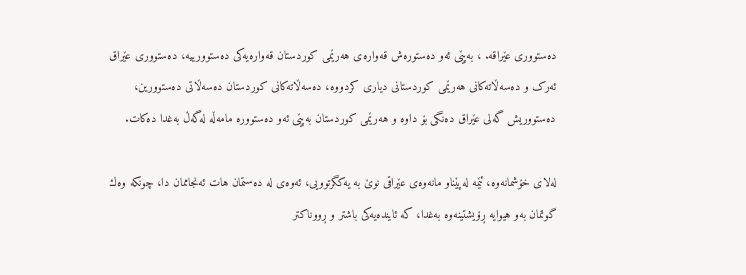دەستووری عێراقە. ، به‌پێی ئه‌و ده‌ستوره‌ش قەوارەی هەرێمی کوردستان قەوارەیەکی دەستوورییە، دەستووری عێراق ئەرک و دەسەڵاتەکانی هەرێمی کوردستانی دیاری کردووە، دەسەڵاتەکانی كوردستان دەسەڵاتی دەستوورین، دەستووریش گەلی عێراق دەنگی بۆ داوە و هەرێمی کوردستان بەپێی ئەو دەستوورە مامەڵە لەگەڵ بەغدا دەکات.

له‌لای خۆشمانه‌وه‌، ئێمه‌ له‌پێناو مانه‌وه‌ی عێراقی نوێ به یه‌كگرتوویی‌، ئه‌وه‌ی له ده‌ستمان هات ئه‌نجاممان دا، چونكه‌ وه‌ك گوتمان به‌و هیوایه ڕۆیشتینه‌وه‌ به‌غدا، كه ئاینده‌یه‌كی باشتر و ڕووناكتر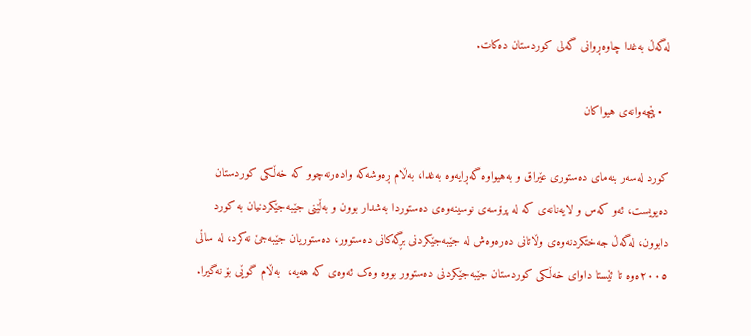له‌گه‌ڵ به‌غدا چاوه‌ڕوانی گه‌لی كوردستان ده‌كات.

  • پێچه‌وانه‌ی هیواكان

كورد له‌سه‌ر بنه‌مای ده‌ستوری عێراق و به‌هیواوه‌ گه‌ڕایه‌وه‌ به‌غدا، به‌ڵام ڕەوشەکە وادەرنەچوو کە خەڵکی کوردستان دەیویست، ئه‌و كه‌س و لایه‌نانه‌ی کە لە پرۆسەی نوسینه‌وه‌ی ده‌ستوردا بەشدار بوون و بەڵێنی جێبەجێکردنیان بە کورد دابوون، لەگەڵ جەختکردنەوەی وڵاتانی دەرەوەش لە جێبەجێکردنی بڕگەکانی دەستوور، ده‌ستوریان جێبه‌جێ نه‌كرد، لە ساڵی ٢٠٠٥ەوە تا ئێستا داوای خەڵکی کوردستان جێبەجێکردنی دەستوور بووە وەک ئەوەی کە هەیە،  به‌ڵام گوێی بۆ نه‌گیرا.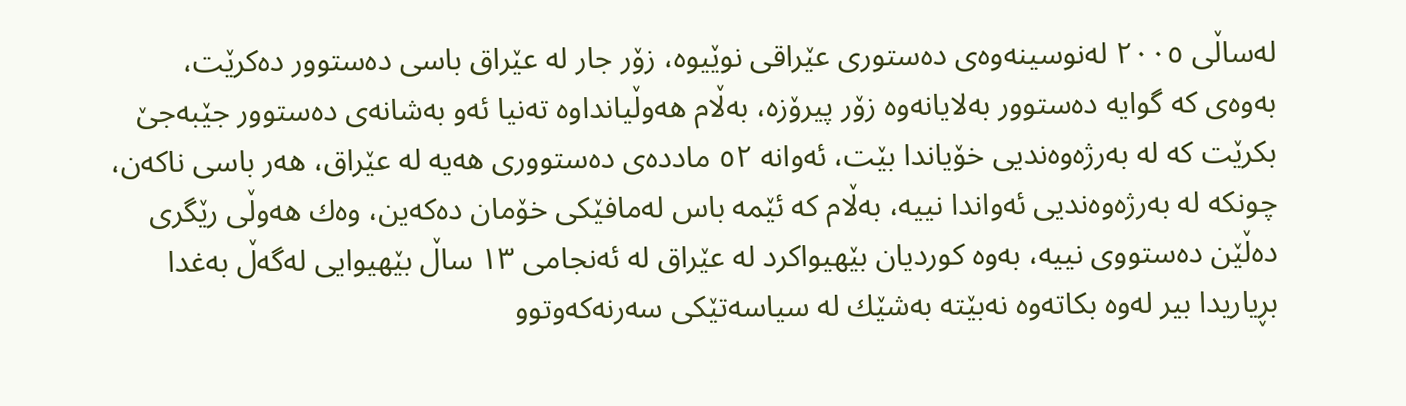له‌ساڵی ٢٠٠٥ له‌نوسینه‌وه‌ی ده‌ستوری عێراقی نوێیوه‌، زۆر جار لە عێراق باسی دەستوور دەکرێت، بەوەی کە گوایە دەستوور بەلایانەوە زۆر پیرۆزە، به‌ڵام هه‌وڵیانداوه‌ تەنیا ئەو بەشانەی دەستوور جێبەجێ بکرێت کە لە بەرژەوەندیی خۆیاندا بێت، ئه‌وانه‌ ٥٢ ماددەی دەستووری هەیە لە عێراق، هه‌ر باسی ناكه‌ن، چونکە لە بەرژەوەندیی ئەواندا نییە، بەڵام کە ئێمە باس له‌مافێكی خۆمان دەکەین، وه‌ك هه‌وڵی رێگری دەڵێن دەستووی نییه‌، به‌وه‌ كوردیان بێهیواكرد له‌ عێراق لە ئەنجامی ١٣ ساڵ بێهیوایی لەگەڵ بەغدا بڕیاریدا بیر له‌وه‌ بكاته‌وه‌ نه‌بێته‌‌‌ به‌شێك له‌ سیاسه‌تێكی سه‌رنه‌كه‌وتوو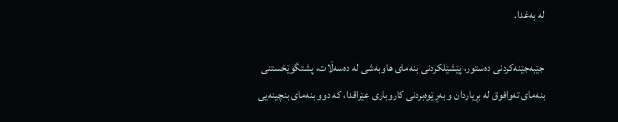له‌ به‌غدا.

جێبه‌جێنه‌كردنی ده‌ستور، پێشێلكردنی بنەمای هاوبەشی لە دەسەڵات، پشتگوێخستنی بنەمای تەوافوق لە بڕیاردان و بەڕێوەبردنی كاروباری عێراقدا، كە دوو بنەمای بنچینەیی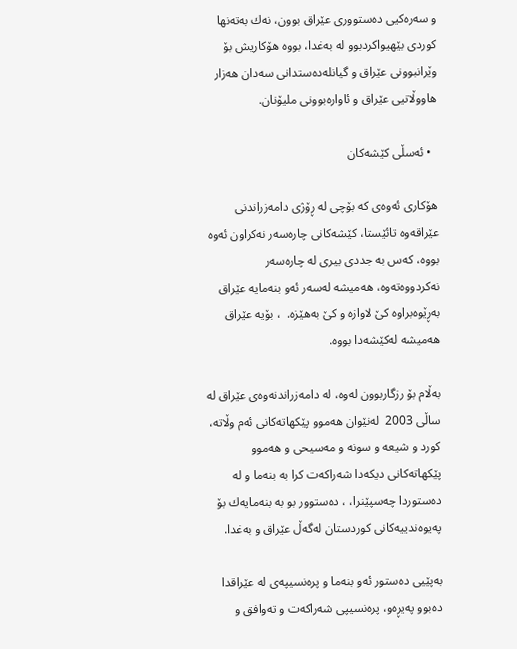و سەرەكیی دەستووری عێراق بوون، نه‌ك به‌ته‌نها كوردی بێهیواكردبوو له‌ به‌غدا، بووە هۆكاریش بۆ وێرانبوونی عێراق و گیانلەدەستدانی سەدان هەزار هاووڵاتیی عێراق و ئاوارەبوونی ملیۆنان.

  • ئه‌سڵی كێشه‌كان

هۆكاری ئه‌وه‌ی كه‌ بۆچی لە ڕۆژی دامەزراندنی عێراقه‌وه‌ تائێستا، کێشەکانی چارەسەر نەکراون ئه‌وه‌ بووه‌، کەس بە جددی بیری لە چارەسەر نەکردووەتەوە، هەمیشە لەسەر ئەو بنەمایە عێراق به‌ڕێوه‌براوه‌ کێ لاوازە و کێ بەهێزە.  ، بۆیه‌ عێراق هه‌میشه‌ له‌كێشه‌دا بووه‌.

به‌ڵام بۆ رزگاربوون له‌وه‌، له‌ دامه‌زراندنه‌وه‌ی عێراق له‌ ساڵی 2003  له‌نێوان هه‌موو پێكهاته‌كانی ئه‌م وڵاته‌، كورد و شیعه و سونه‌ و مه‌سیحی و هه‌موو پێكهاته‌كانی دیكه‌دا شه‌راكه‌ت كرا به‌‌ بنه‌ما و له‌ ده‌ستوردا چه‌سپێنرا، ، ده‌ستوور بو به‌‌ بنه‌مایه‌ك بۆ په‌یوه‌ندییه‌كانی كوردستان لەگەڵ عێراق و بەغدا.

به‌پێیی ده‌ستور ئه‌و بنه‌ما و پره‌نسیپه‌ی له عێراقدا ده‌بوو په‌یڕه‌و، پره‌نسیپی شه‌راكه‌ت و ته‌وافق و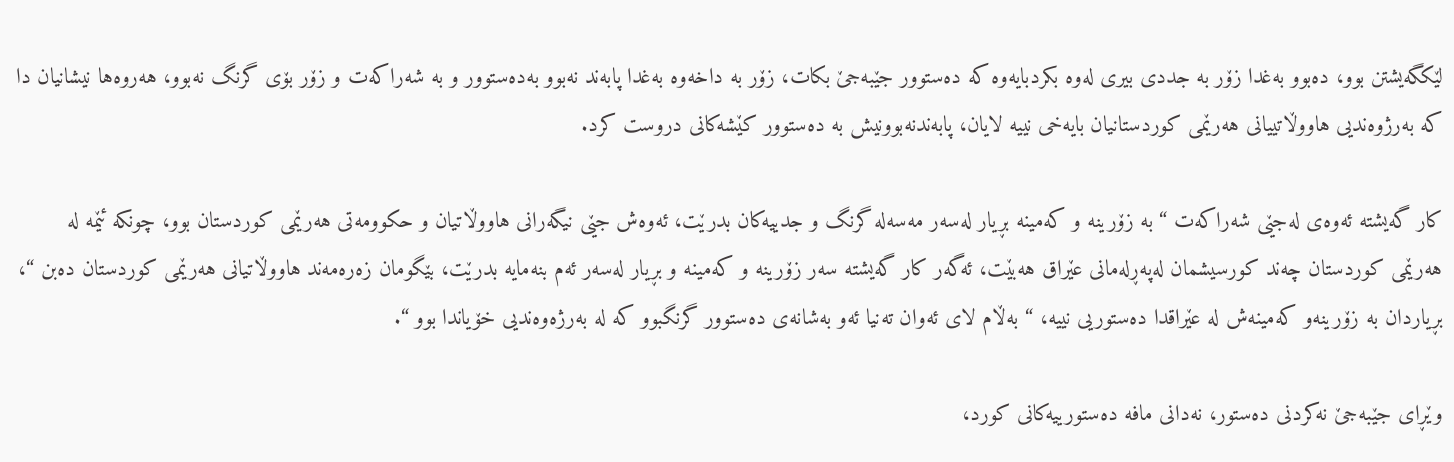لێكگه‌یشتن بوو، ده‌بوو به‌غدا زۆر به جددی بیری له‌وه بكردبایه‌وه كه‌ ده‌ستوور جێبه‌جێ بكات، زۆر بە داخەوە بەغدا پابەند نه‌بوو به‌ده‌ستوور و بە شەراکەت و زۆر بۆی گرنگ نه‌بوو، هەروەها نیشانیان دا کە به‌رژوه‌ندیی هاووڵاتییانی هەرێمی کوردستانیان بایه‌خی نییه‌ لایان، پابه‌ندنه‌بوونیش به ده‌ستوور كێشه‌كانی دروست كرد.

كار گه‌یشته ئه‌وه‌ی له‌جێی شه‌راكه‌ت “ به زۆرینه و كه‌مینه بڕیار له‌سه‌ر مه‌سه‌له‌‌ گرنگ و جدییه‌كان بدرێت، ئه‌وه‌ش جێی نیگه‌رانی هاووڵاتیان و حكوومه‌تی هه‌رێمی كوردستان بوو، چونكه‌ ئێمه له هه‌رێمی كوردستان چه‌ند كورسیشمان له‌په‌ڕله‌مانی عێراق هه‌بێت، ئه‌گه‌ر كار گه‌یشته سه‌ر زۆرینه و كه‌مینه و بڕیار له‌سه‌ر ئه‌م بنه‌مایه بدرێت، بێگومان زه‌ره‌مه‌ند هاووڵاتیانی هه‌رێمی كوردستان ده‌بن “،  بڕیاردان به‌ زۆرینه‌و كه‌مینه‌ش له‌ عێراقدا ده‌ستوریی نییه‌، “ به‌ڵام لای ئه‌وان‌ تەنیا ئەو بەشانەی دەستوور گرنگبوو کە لە بەرژەوەندیی خۆیاندا بوو “.

وێڕای جێبه‌جێ نه‌كردنی ده‌ستور، نه‌دانی مافه‌ ده‌ستورییه‌كانی كورد،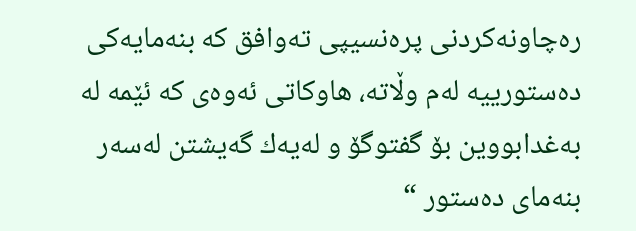ره‌چاونه‌كردنی پره‌نسیپی ته‌وافق كه‌ بنه‌مایه‌كی ده‌ستورییه له‌م وڵاته‌، هاوكاتی ئه‌وه‌ی كه‌ ئێمه‌ له‌ به‌غدابووین بۆ گفتوگۆ و له‌یه‌ك گه‌یشتن له‌سه‌ر بنه‌مای ده‌ستور “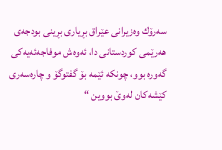سه‌رۆك وه‌زیرانی عێراق بڕیاری بڕینی بودجه‌ی هه‌رێمی كوردستانی دا، ئه‌وه‌ش موفاجه‌ئه‌یه‌كی گه‌وره‌ بوو، چونكه‌ ئێمه‌ بۆ گفتوگۆ و چاره‌سه‌ری كێشه‌كان له‌وێ بووین “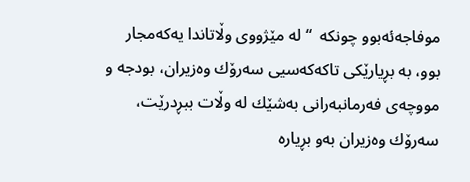موفاجه‌ئه‌بوو چونكه‌  “ له‌ مێژووی وڵاتاندا یه‌كه‌مجار بوو، به‌ بڕیارێكی تاكه‌كه‌سیی سه‌رۆك وه‌زیران، بودجه‌ و مووچه‌ی فه‌رمانبه‌رانی به‌شێك له‌ وڵات ببڕدرێت، سه‌رۆك وه‌زیران به‌و بڕیاره‌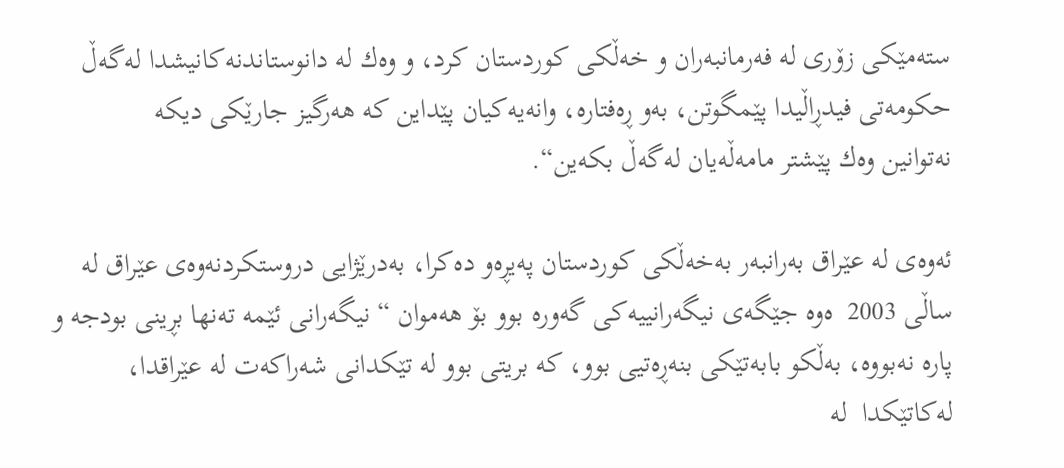سته‌مێكی زۆری له‌ فه‌رمانبه‌ران و خه‌ڵكی كوردستان كرد، و وه‌ك له‌ دانوستاندنه‌كانیشدا له‌گه‌ڵ حكومه‌تی فیدڕاڵیدا پێمگوتن، به‌و ڕه‌فتاره‌، وانه‌یه‌كیان پێداین كه‌ هه‌رگیز جارێكی دیكه‌ نه‌توانین ‌وه‌ك پێشتر مامه‌ڵه‌یان له‌گه‌ڵ بكه‌ین“.

ئه‌وه‌ی له‌ عێراق به‌رانبه‌ر به‌خه‌ڵكی كوردستان په‌یڕه‌و ده‌كرا، به‌درێژایی دروستكردنه‌وه‌ی عێراق له‌ ساڵی 2003  ه‌وه‌ جێگه‌ی نیگه‌رانییه‌كی گه‌وره‌ بوو بۆ هه‌موان “ نیگه‌رانی ئێمه‌ ته‌نها بڕینی بودجە و پارە نه‌بووه‌، به‌ڵكو بابه‌تێكی بنه‌ڕه‌تیی بوو، كه‌ بریتی بوو له‌ تێكدانی شەراکەت له‌ عێراقدا، له‌كاتێكدا  لە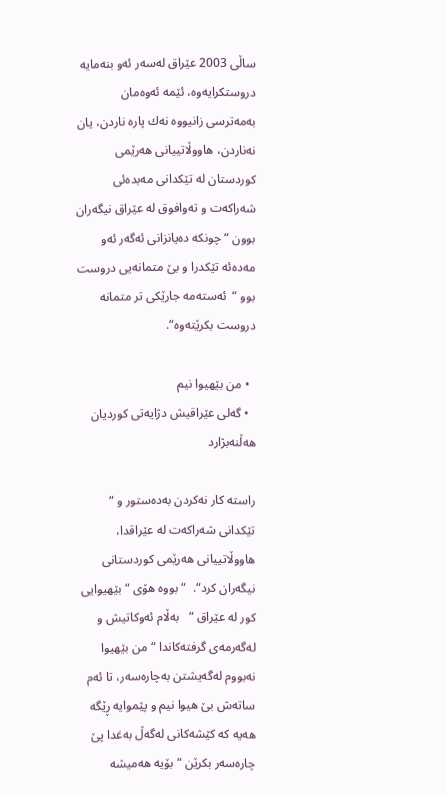ساڵی 2003 عێراق لەسەر ئەو بنەمایە دروستکرایه‌وه‌، ئێمه‌ ئه‌وه‌مان به‌مه‌ترسی زانیووه‌ نه‌ك‌ پارە ناردن، یان نه‌ناردن، هاووڵاتییانی هەرێمی کوردستان له‌ تێكدانی مەبدەئی شەراکەت و تەوافوق له‌ عێراق نیگه‌ران بوون “ چونكه‌ ده‌یانزانی ئه‌گه‌ر ئه‌و مه‌ده‌ئه‌ تێكدرا و بێ متمانه‌یی دروست بوو “  ئه‌سته‌مه جارێکی تر متمانه‌ دروست بکرێتەوە“.

  • من بێهیوا نیم
  • گه‌لی عێراقیش دژایه‌تی كوردیان هه‌ڵنه‌بژارد

راسته‌ كار نه‌كردن به‌ده‌ستور و “ تێكدانی شەراکەت له‌ عێراقدا، هاووڵاتییانی هەرێمی کوردستانی نیگه‌ران كرد“.  “ بووه‌ هۆی “ بێهیوایی‌ كور له‌ عێراق “   به‌ڵام ئه‌وكاتیش و له‌گه‌رمه‌ی گرفته‌كاندا “ من بێهیوا نه‌بووم له‌گه‌یشتن به‌چاره‌سه‌ر، تا ئه‌م ساته‌ش بێ هیوا نیم و پێموایه ڕێگه هه‌یه كه‌ كێشه‌كانی له‌گه‌ڵ به‌غدا پێ چاره‌سه‌ر بكرێن “ بۆیه‌ هه‌میشه‌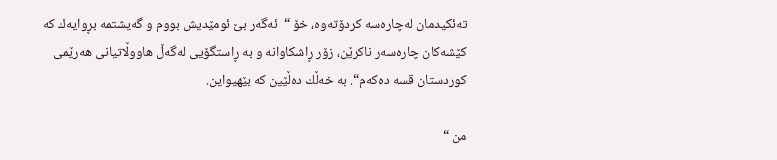ته‌ئكیدمان له‌چاره‌سه‌ كردۆته‌وه‌، خۆ “  ئه‌گه‌ر بێ ئومێدیش بووم و گه‌یشتمه بڕوایه‌ك كه كێشه‌كان چاره‌سه‌ر ناكرێن، زۆر ڕاشكاوانه و به ڕاستگۆیی له‌گه‌ڵ هاووڵاتیانی هه‌رێمی كوردستان قسه ده‌كه‌م“. به‌ خه‌ڵك ده‌ڵێین كه‌ بێهیواین.

من “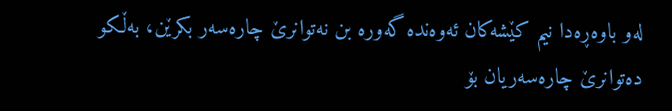له‌و باوه‌ڕه‌دا نیم كێشه‌كان ئه‌وه‌نده‌ گه‌وره‌ بن نه‌توانرێ چاره‌سه‌ر بكرێن، به‌ڵكو ده‌توانرێ چاره‌سه‌ریان بۆ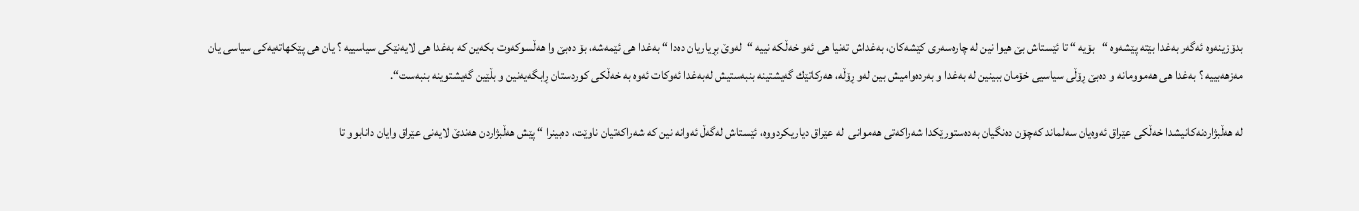بدۆزینه‌وه‌ ئه‌گه‌ر به‌غدا بێته‌ پێشه‌وه‌ “   بۆیه‌ “ تا ئێستاش بێ هیوا نین لە چارەسەری كێشه‌كان، بەغداش تەنیا هی ئەو خەڵکە نییە “  لەوێ بڕیاریان ده‌دا “ بەغدا هی ئێمەشە، بۆ دەبێ وا هەڵسوکەوت بکەین کە بەغدا هی لایەنێکی سیاسییە ؟ یان هی پێکهاتەیەکی سیاسی یان مەزهەبییە ؟ بەغدا هی هەموومانە و دەبێ ڕۆڵی سیاسیی خۆمان ببینین لە بەغدا و بەردەوامیش بین لەو ڕۆڵه، هه‌ركاتێك گەیشتینە بنبەستیش له‌به‌غدا ئه‌وكات ئەوە بە خەڵکی کوردستان ڕابگەیەنین و بڵێین گەیشتوینە بنبەست“.

له‌ هه‌ڵبژاردنه‌كانیشدا خه‌ڵكی عێراق ئه‌وه‌یان سه‌لماند كه‌چۆن ده‌نگیان به‌ده‌ستورێكدا شه‌راكه‌تی هه‌موانی  له‌ عێراق دیاریكردووه‌، ئێستاش له‌گه‌ڵ ئه‌وانه‌ نین كه‌ شه‌راكه‌تیان ناوێت، ده‌بینرا “ پێش هەڵبژاردن هەندێ لایەنی عێراق وایان دانابوو تا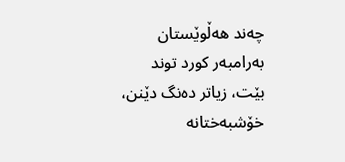چەند هەڵوێستان بەرامبەر کورد توند بێت، زیاتر دەنگ دێنن، خۆشبەختانە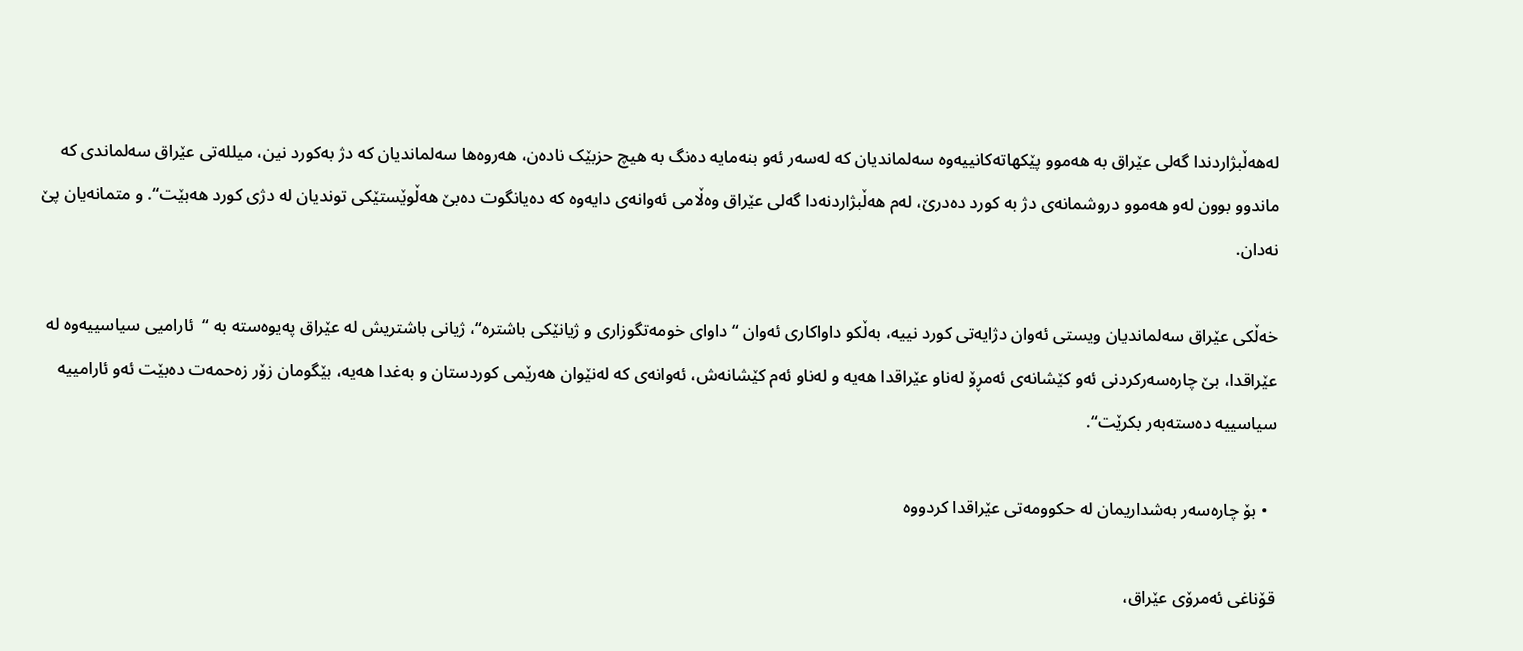له‌هه‌ڵبژاردندا گەلی عێراق بە هەموو پێکهاتەکانییەوە سەلماندیان کە لەسەر ئەو بنەمایە دەنگ بە هیچ حزبێک نادەن، هەروەها سەلماندیان کە دژ به‌كورد نین، میللەتی عێراق سەلماندی کە ماندوو بوون لەو هەموو دروشمانەی دژ به‌ كورد دەدرێ، لەم هەڵبژاردنەدا گەلی عێراق وەڵامی ئه‌وانه‌ی دایەوە كه‌ ده‌یانگوت دەبێ هەڵوێستێکی توندیان لە دژی کورد هەبێت“. و متمانه‌یان پێ نه‌دان.

خه‌ڵكی عێراق سه‌لماندیان ویستی ئه‌وان دژایه‌تی كورد نییه‌، به‌ڵكو داواكاری ئه‌وان “ داوای خومه‌تگوزاری و ژیانێكی باشتره“، ژیانی باشتریش له‌ عێراق په‌یوه‌سته‌ به‌ “  ئارامیی سیاسییه‌وه‌ له‌ عێراقدا، بێ چاره‌سه‌ركردنی ئه‌و كێشانه‌ی ئه‌مڕۆ له‌ناو عێراقدا هه‌یه‌ و له‌ناو ئه‌م كێشانه‌ش، ئه‌وانه‌ی كه‌ له‌نێوان هه‌رێمی كوردستان و به‌غدا هه‌یه‌، بێگومان زۆر زه‌حمه‌ت ده‌بێت ئه‌و ئارامییه‌ سیاسییه‌ ده‌سته‌به‌ر بكرێت“.

  • بۆ چاره‌سه‌ر بەشداریمان لە حکوومەتی عێراقدا كردووه‌

قۆناغی ئه‌مرۆی عێراق،‌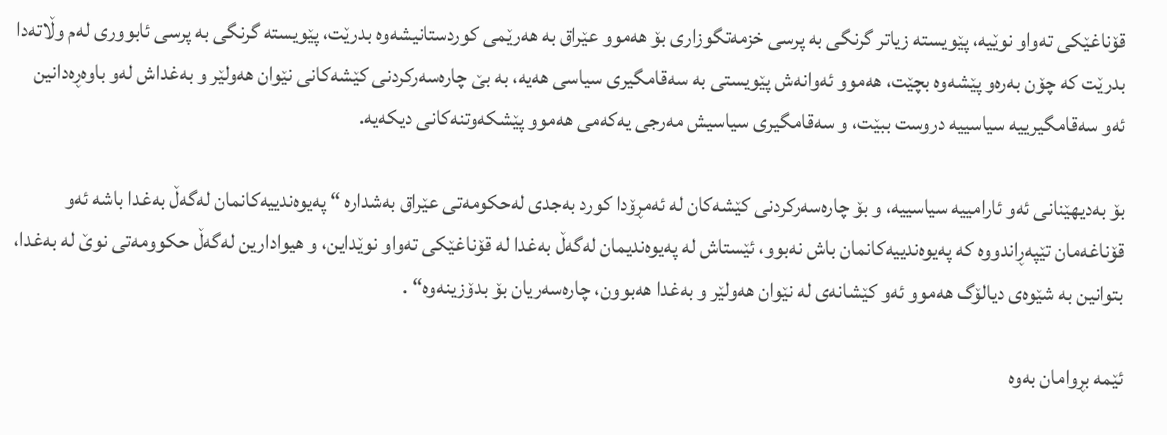قۆناغێكی ته‌واو نوێیه‌، پێویسته‌ زیاتر گرنگی به‌ پرسی خزمه‌تگوزاری بۆ هه‌موو عێراق به‌ هه‌رێمی كوردستانیشه‌وه‌ بدرێت، پێویسته‌ گرنگی به‌ پرسی ئابووری له‌م وڵاته‌دا بدرێت كه‌ چۆن به‌ره‌و پێشه‌وه‌ بچێت، هه‌موو ئه‌وانه‌ش‌ پێویستی به‌ سه‌قامگیری سیاسی هه‌یه‌، به‌ بێ چاره‌سه‌ركردنی كێشه‌كانی نێوان هه‌ولێر و به‌غداش له‌و باوه‌ڕه‌دانین ئه‌و سه‌قامگیرییه‌ سیاسییه‌ دروست ببێت، و سه‌قامگیری سیاسیش مه‌رجی یه‌كه‌می هه‌موو پێشكه‌وتنه‌كانی دیكه‌یه‌.

بۆ به‌دیهێنانی ئه‌و ئارامییه‌ سیاسییه‌، و بۆ چاره‌سه‌ركردنی كێشه‌كان له‌ ئه‌مڕۆدا كورد به‌جدی له‌حكومه‌تی عێراق به‌شداره‌ “ پەیوەندییەکانمان لەگەڵ بەغدا باشە ئەو قۆناغەمان تێپەڕاندووە کە پەیوەندییەکانمان باش نەبوو، ئێستاش لە پەیوەندیمان لەگەڵ بەغدا لە قۆناغێکی تەواو نوێداین، و هیوادارین له‌گه‌ڵ حکوومەتی نوێ لە بەغدا، بتوانین بە شێوەی دیالۆگ هەموو ئەو کێشانەی له‌ نێوان هەولێر و بەغدا هه‌بوون، چارەسەریان بۆ بدۆزینەوە“ .

ئێمه‌ بڕوامان به‌وه‌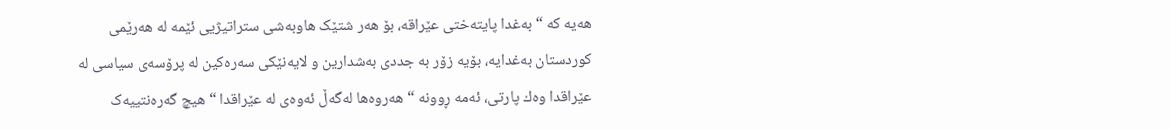هه‌یه‌ كه‌ “ به‌غدا پایته‌ختی عێراقه‌‌، بۆ هەر شتێک هاوبەشی ستراتیژیی ئێمە لە هەرێمی کوردستان بەغدایە، بۆیه‌ زۆر به‌ جددی به‌شدارین و لایه‌نێكی سه‌ره‌كین له‌ پرۆسه‌ی سیاسی له‌ عێراقدا وه‌ك پارتی، ئه‌مه‌ ڕوونه “ هه‌روه‌ها له‌گه‌ڵ ئه‌وه‌ی له‌ عێراقدا “ هیچ گه‌رەنتییەک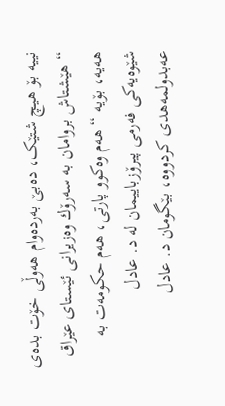نییە بۆ هیچ شتێک، دەبێ به‌رده‌وام هەوڵی خۆت بدەی “ هێشتاش بروامان به‌ سه‌رۆك وه‌زیرانی ئێستای عێراق هه‌یه‌، بۆیه‌ “ هەم وەکوو پارتی، هه‌م حكومه‌ت بە شێوەیەکی فەرمی پیرۆزباییمان لە د. عادل عەبدولمەهدی کردووە، بێگومان د. عادل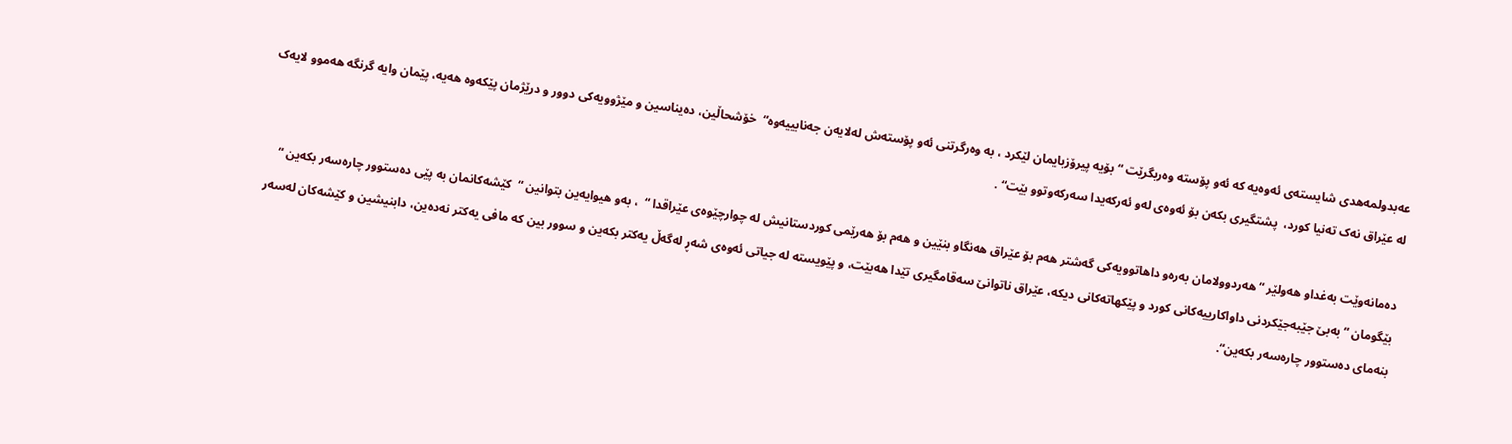عەبدولمەهدی شایستەی ئەوەیە کە ئەو پۆستە وەربگرێت “ بۆیه‌ پیرۆزبایمان لێكرد ، به‌ وه‌رگرتنی ئه‌و پۆسته‌ش له‌لایه‌ن جه‌نابییه‌وه‌“  خۆشحاڵین، دەیناسین و مێژوویەکی دوور و درێژمان پێکەوە هەیە، پێمان وایە گرنگه‌ هەموو لایەک لە عێراق نەک تەنیا کورد،  پشتگیری بکەن بۆ ئەوه‌ى لەو ئەرکەیدا سەرکەوتوو بێت“ .

ده‌مانه‌وێت به‌غداو هه‌ولێر “ هەردوولامان بەرەو داهاتوویەکی گەشتر هەم بۆ عێراق هەنگاو بنێین و هەم بۆ هەرێمی کوردستانیش لە چوارچێوەی عێراقدا “  ، به‌و هیوایه‌ین بتوانین “  کێشەکانمان بە پێی دەستوور چارەسەر بکەین “ بێگومان “ بەبێ جێبەجێکردنی داواکارییەکانی کورد و پێکهاتەکانی دیکە، عێراق ناتوانێ سەقامگیری تێدا هەبێت، و پێویسته‌ لە جیاتی ئەوەی شەڕ لەگەڵ یەکتر بکەین و سوور بین کە مافی یەکتر نەدەین، دابنیشین و کێشەکان لەسەر بنەمای دەستوور چارەسەر بکەین“.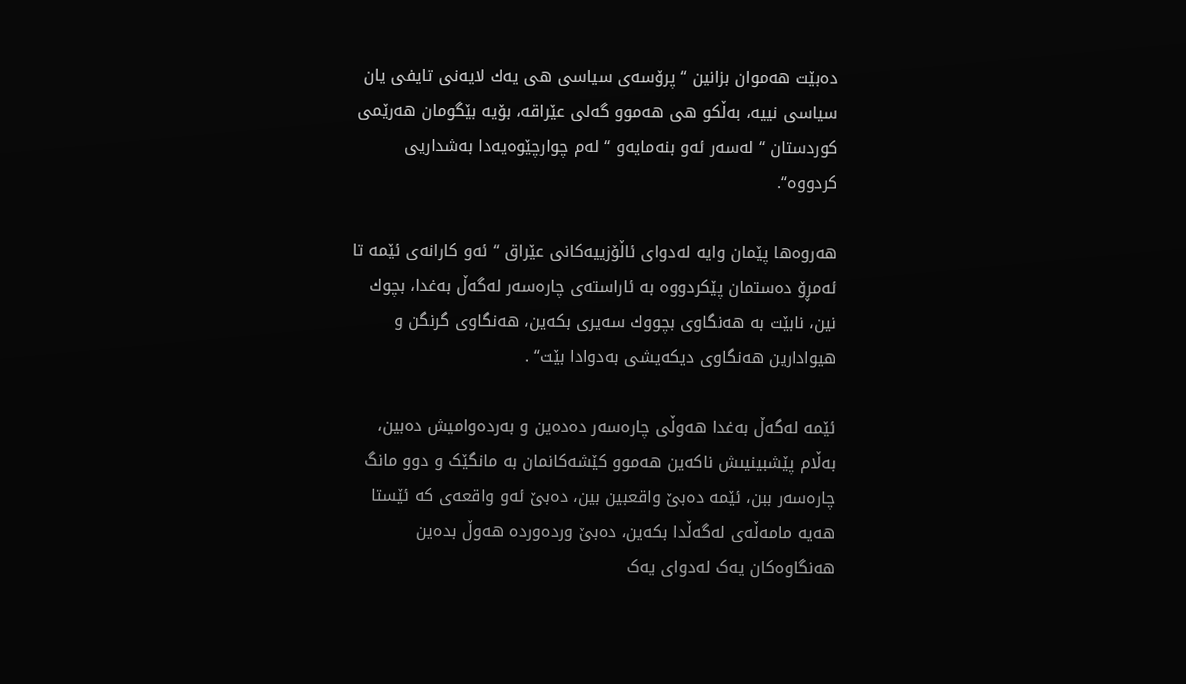ده‌بێت هه‌موان بزانین “ پرۆسه‌ی سیاسی هی یه‌ك لایه‌نی تایفی یان سیاسی نییه‌، به‌ڵكو هی هه‌موو گه‌لی عێراقه‌، بۆیه بێگومان هه‌رێمی كوردستان “ له‌سه‌ر ئه‌و بنه‌مایه‌و “ له‌م چوارچێوه‌یه‌دا به‌شداریی كردووه‌“.

هه‌روه‌ها پێمان وایه له‌دوای ئاڵۆزییه‌كانی عێراق “ ئه‌و كارانه‌ی ئێمه تا ئه‌مڕۆ ده‌ستمان پێكردووه‌ به ئاراسته‌ی چاره‌سه‌ر له‌گه‌ڵ به‌غدا، بچوك نین، نابێت به هه‌نگاوی بچووك سه‌یری بكه‌ین، هه‌نگاوی گرنگن و هیوادارین هه‌نگاوی دیكه‌یشی به‌دوادا بێت“ .

ئێمە لەگەڵ بەغدا هه‌وڵی چاره‌سه‌ر ده‌ده‌ین و بەردەوامیش دەبین، بەڵام پێشبینیىش ناکەین هەموو کێشەکانمان بە مانگێک و دوو مانگ چارەسەر ببن، ئێمە دەبێ واقعبین بین، دەبێ ئەو واقعەی کە ئێستا هەیە مامه‌ڵه‌ى لەگەڵدا بکەین، دەبێ وردەوردە هەوڵ بدەین هەنگاوەکان یەک لەدوای یەک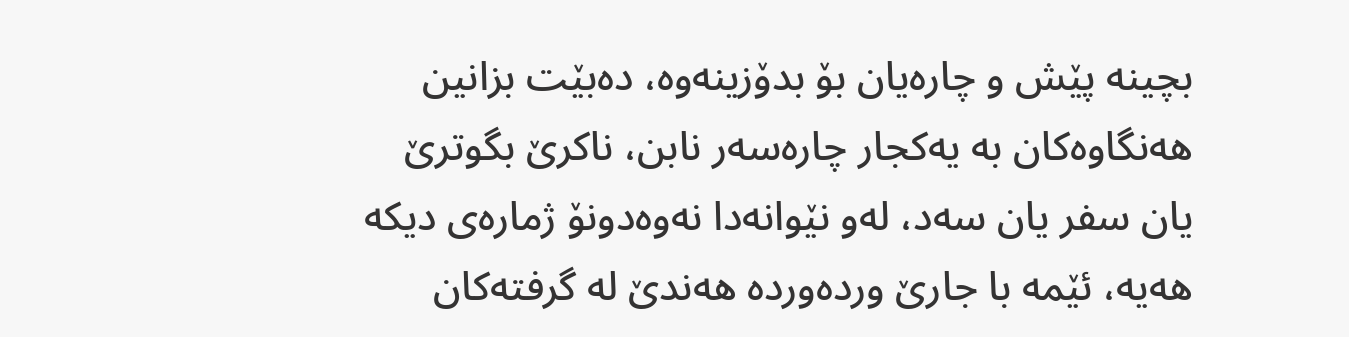بچینە پێش و چارەیان بۆ بدۆزینەوە، ده‌بێت بزانین هەنگاوەکان بە یەکجار چاره‌سه‌ر نابن، ناكرێ بگوترێ یان سفر یان سەد، لەو نێوانەدا نەوەدونۆ ژماره‌ی دیكه‌ هەیە، ئێمە با جارێ وردەوردە هەندێ له‌ گرفته‌كان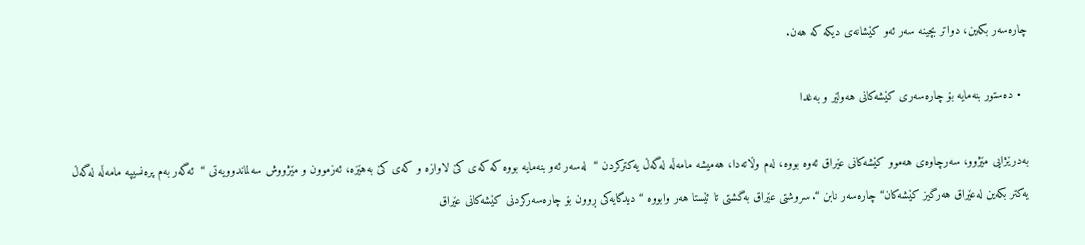چارەسەر بکەین، دواتر بچینە سەر ئەو کێشانەی دیكه‌ كه‌ هه‌ن.

  • ده‌ستور بنه‌مایه‌ بۆ چاره‌سه‌ری كێشه‌كانی هه‌ولێر و به‌غدا

به‌درێژایی مێژوو، سه‌رچاوه‌ی هه‌موو كێشه‌كانی عێراق ئه‌وه‌ بووه‌، له‌م وڵاته‌دا، هەمیشە مامه‌ڵه‌ له‌گه‌ڵ یه‌كتركردن “  لەسەر ئەو بنەمایە بووە کە کەی کێ لاوازە و کەی کێ بەهێزە، ئەزموون و مێژووش سەلماندوویەتی “  ئەگەر بەم پرەنسیپە مامەڵە له‌گه‌ڵ یه‌كتر بكه‌ین له‌عێراق هه‌رگیز كێشه‌كان“ چارەسەر نابن “. سروشتی عێراق به‌گشتی تا ئێستا هه‌ر وابووه‌ “ دیدگایه‌كی ڕوون بۆ چاره‌سه‌ركردنی كێشه‌كانی عێراق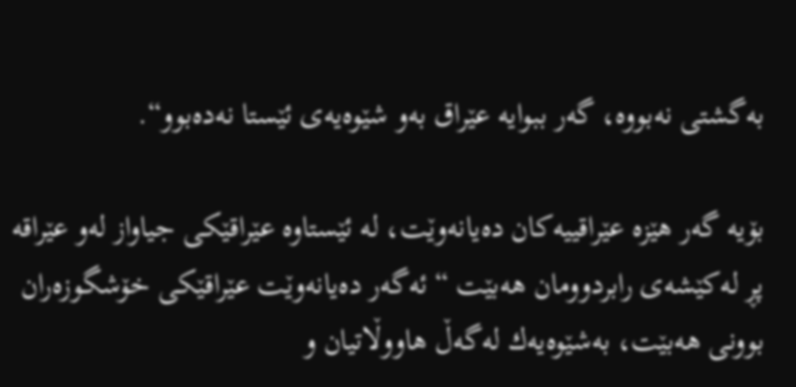به‌گشتی نه‌بووه‌، گه‌ر ببوایه‌ عێراق به‌و شێوه‌یه‌ی ئێستا نه‌ده‌بوو“.

بۆیه‌ گه‌ر هێزه‌ عێراقییه‌كان ده‌یانه‌وێت، له‌ ئێستاوه‌ عێراقێكی جیاواز له‌و عێراقه‌ پڕ له‌كێشه‌ی رابردوومان هه‌بێت “ ئه‌گه‌ر ده‌یانه‌وێت عێراقێكی خۆشگوزه‌ران بوونی هه‌بێت، به‌شێوه‌یه‌ك له‌گه‌ڵ هاووڵاتیان و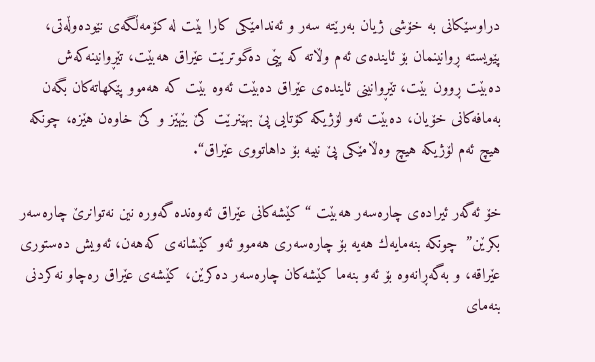دراوسێكانی به خۆشی ژیان به‌رێته سه‌ر و ئه‌ندامێكی كارا بێت له كۆمه‌ڵگه‌ی نێوده‌وڵه‌تی، پێویسته ڕوانینمان بۆ ئاینده‌ی ئه‌م وڵاته كه پێی ده‌گوترێت عێراق هه‌بێت، تێڕوانینه‌كه‌ش ده‌بێت ڕوون بێت، تێڕوانینی ئاینده‌ی عێراق ده‌بێت ئه‌وه بێت كه هه‌موو پێكهاته‌كان بگه‌ن به‌مافه‌كانی خۆیان، ده‌بێت ئه‌و لۆژیكه كۆتایی پێ بهێنرێت كێ بێهێز و كێ خاوه‌ن هێزه، چونكه هیچ ئه‌م لۆژیكه‌ هیچ وه‌ڵامێكی پێ نییه‌ بۆ داهاتووی عێراق“.

خۆ ئه‌گه‌ر ئیراده‌ی چاره‌سه‌ر هه‌بێت “ كێشه‌كانی عێراق ئه‌وه‌نده‌ گه‌وره‌ نین نه‌توانرێ چاره‌سه‌ر بكرێن”  چونكه‌ بنه‌مایه‌ك هه‌یه‌ بۆ چاره‌سه‌ری هه‌موو ئه‌و كێشانه‌ی كه‌هه‌ن، ئه‌ویش ده‌ستوری عێراقه‌، و به‌گه‌ڕانه‌وه‌ بۆ ئه‌و بنه‌ما كێشه‌كان چاره‌سه‌ر ده‌كرێن، كێشه‌ی عێراق ره‌چاو نه‌كردنی بنه‌مای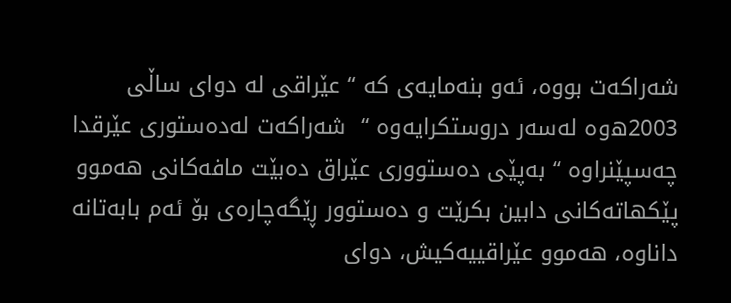شه‌راكه‌ت بووه‌، ئه‌و بنه‌مایه‌ی كه‌ “ عێراقی له دوای ساڵی 2003ه‌وه له‌سه‌ر دروستكرایه‌وه “  شه‌راكه‌ت له‌ده‌ستوری عێرقدا چه‌سپێنراوه‌ “ به‌پێی ده‌ستووری عێراق ده‌بێت مافه‌كانی هه‌موو پێكهاته‌كانی دابین بكرێت و ده‌ستوور ڕێگه‌چاره‌ی بۆ ئه‌م بابه‌تانه داناوه‌، هه‌موو عێراقییه‌كیش، دوای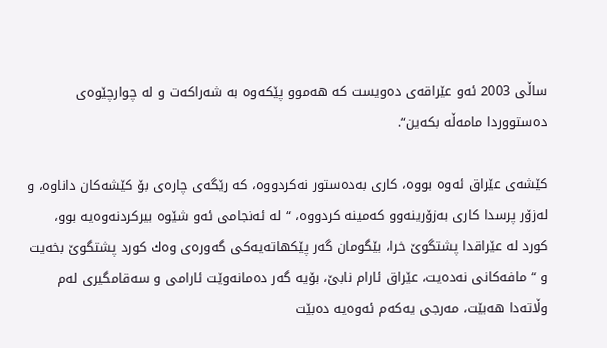ساڵی 2003 ئه‌و عێراقه‌ی ده‌ویست كه هه‌موو پێكه‌وه به شه‌راكه‌ت و له چوارچێوه‌ی ده‌ستووردا مامه‌ڵه بكه‌ین“.

كێشه‌ی عێراق ئه‌وه‌ بووه‌، كاری به‌ده‌ستور نه‌كردووه‌، كه‌ رێگه‌ی چاره‌ی بۆ كێشه‌كان داناوه‌، و له‌زۆر پرسدا كاری به‌زۆرینه‌وو كه‌مینه‌ كردووه‌، “ له ئه‌نجامی ئه‌و شێوه بیركردنه‌وه‌یه بوو، كورد له عێراقدا پشتگوێ خرا‌، بێگومان گه‌ر‌ پێكهاته‌یه‌كی گه‌وره‌ی وه‌ك كورد پشتگوێ بخه‌یت و “ مافه‌كانی نه‌ده‌یت، عێراق ئارام نابێ، بۆیه‌ گه‌ر ده‌مانه‌وێت ئارامی و سه‌قامگیری له‌م وڵاته‌دا هه‌بێت، مه‌رجی یه‌كه‌م ئه‌وه‌یه ده‌بێت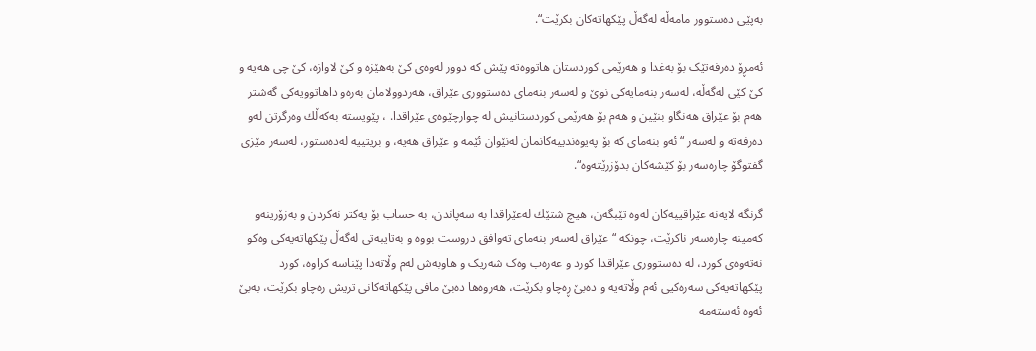به‌پێی ده‌ستوور مامه‌ڵه له‌گه‌ڵ پێكهاته‌كان بكرێت“.

ئەمڕۆ دەرفەتێک بۆ بەغدا و هەرێمی کوردستان هاتووەتە پێش کە دوور لەوەی کێ بەهێزە و کێ لاوازە، کێ چی هەیە و کێ کێی لەگەڵە، لەسەر بنەمایەکی نوێ و له‌سه‌ر بنه‌مای دەستووری عێراق، هەردوولامان بەرەو داهاتوویەکی گەشتر هەم بۆ عێراق هەنگاو بنێین و هەم بۆ هەرێمی کوردستانیش لە چوارچێوەی عێراقدا. ، پێویسته‌ به‌كه‌ڵك وه‌رگرتن له‌و ده‌رفه‌ته‌ و له‌سه‌ر “ ئه‌و بنه‌مای كه‌ بۆ په‌یوه‌ندییه‌كانمان له‌نێوان ئێمه‌ و عێراق هه‌یه‌، و بریتییه‌ له‌ده‌ستور، له‌سه‌ر مێزی گفتوگۆ چاره‌سه‌ر بۆ كێشه‌كان بدۆزرێته‌وه‌“.

گرنگه‌ لایه‌نه‌ عێراقییه‌كان له‌وه‌ تێبگه‌ن، هیچ شتێك له‌عێراقدا به‌ سه‌پاندن، به‌ حساب بۆ یه‌كتر نه‌كردن و به‌زۆرینه‌و كه‌مینه‌ چاره‌سه‌ر ناكرێت، چونكه “ عێراق له‌سه‌ر بنه‌مای ته‌وافق دروست بووه‌ و به‌تایبه‌تی له‌گه‌ڵ پێكهاته‌یه‌كی وه‌كو نه‌ته‌وه‌ی كورد، لە دەستووری عێراقدا کورد و عەرەب وەک شەریک و هاوبەش لەم وڵاتەدا پێناسە کراوە، کورد پێکهاتەیەکی سەرەکیی ئەم وڵاتەیە و دەبێ ڕه‌چاو بکرێت، هه‌روه‌ها ده‌بێ مافی پێكهاته‌كانی تریش ره‌چاو بكرێت، به‌بێ ئه‌وه‌ ئه‌سته‌مه‌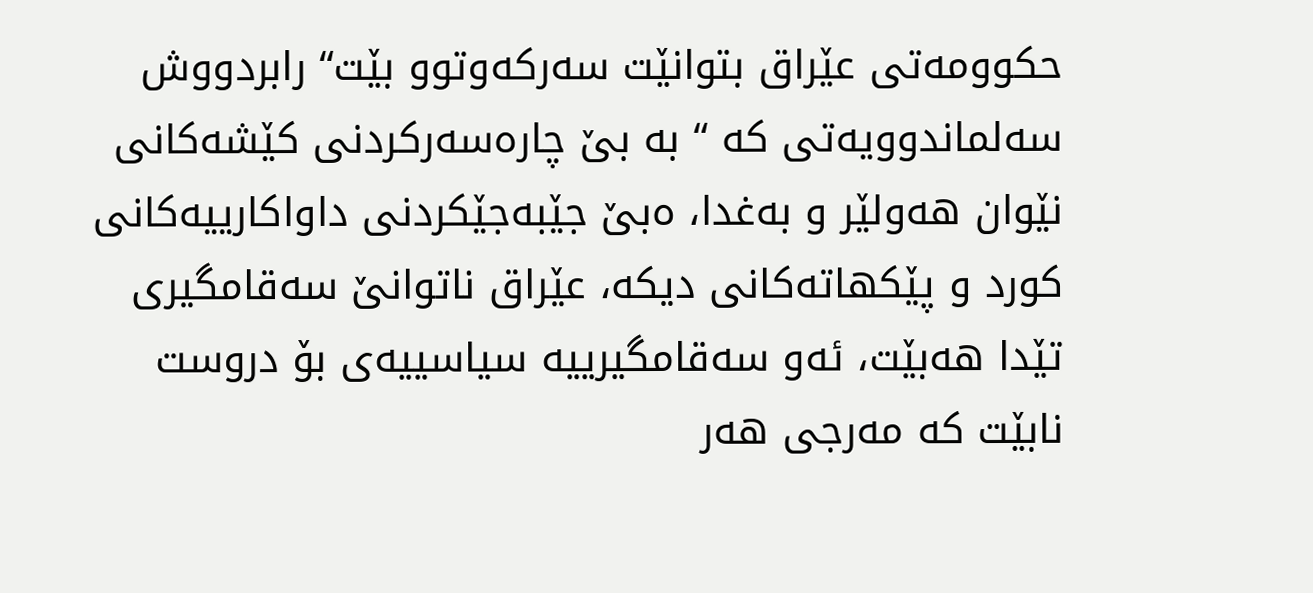حكوومه‌تی عێراق بتوانێت سه‌ركه‌وتوو بێت“ رابردووش سه‌لماندوویه‌تی كه‌ “ به‌ بێ چاره‌سه‌ركردنی كێشه‌كانی نێوان هه‌ولێر و به‌غدا، ەبێ جێبەجێکردنی داواکارییەکانی کورد و پێکهاتەکانی دیکە، عێراق ناتوانێ سەقامگیری تێدا هەبێت، ئه‌و سه‌قامگیرییه‌ سیاسییه‌ی بۆ دروست نا‌بێت كه‌ مه‌رجی هه‌ر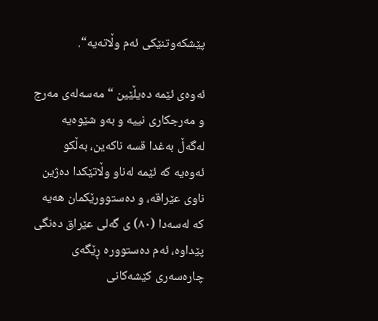پێشكه‌وتنێكی ئه‌م وڵاته‌یه‌‌“.

ئه‌وه‌ی ئێمه‌ ده‌یڵێین “ مەسەلەی مەرج و مه‌رجكاری نییە و بەو شێوەیە لەگەڵ بەغدا قسە ناکەین، به‌ڵكو ئه‌وه‌یه‌ كه‌ ئێمە لەناو وڵاتێکدا دەژین ناوی عێراقە، و دەستوورێکمان هەیە کە لەسەدا (٨٠) ی گەلی عێراق دەنگی پێداوە، ئەم دەستوورە ڕێگەی چارەسەری کێشەکانی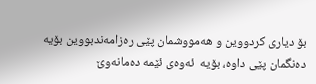بۆ دیاری کردووین و هه‌مووشمان پێی ره‌زامه‌ندبووین بۆیه‌ ده‌نگمان پێی داوه‌، بۆیه‌  ئەوەی ئێمە دەمانەوێ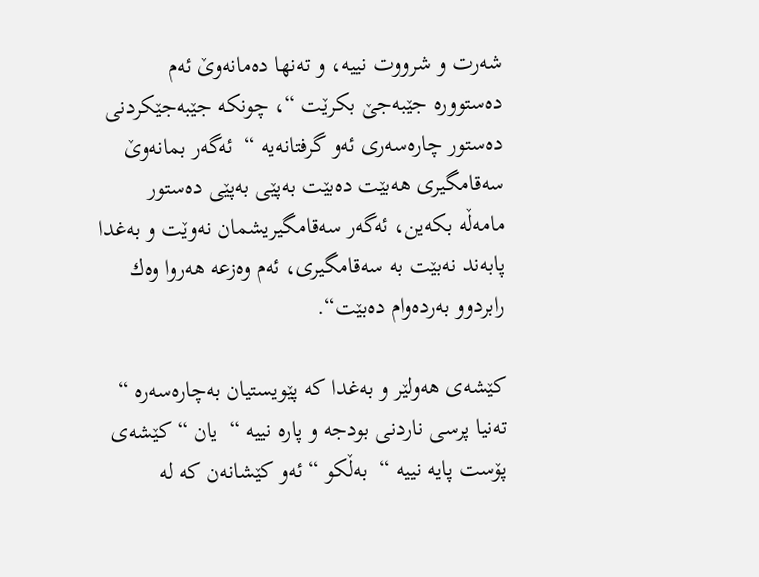شەرت و شرووت نییە، و ته‌نها دەمانەوێ ئەم دەستوورە جێبه‌جێ بکرێت “، چونكه‌ جێبه‌جێكردنی ده‌ستور چاره‌سه‌ری ئه‌و گرفتانه‌یه‌ “  ئەگەر بمانەوێ سەقامگیری هەبێت ده‌بێت به‌پێی به‌پێی ده‌ستور مامه‌ڵه‌ بكه‌ین، ئەگەر سەقامگیریشمان نەوێت و بەغدا پابەند نەبێت بە سەقامگیری، ئەم وەزعە هەروا وه‌ك رابردوو بەردەوام دەبێت“.

كێشه‌ی هه‌ولێر و به‌غدا كه‌ پێویستیان به‌چاره‌سه‌ره‌ “ ته‌نیا پرسی ناردنی بودجه و پاره‌ نییه “  یان “ كێشه‌ی پۆست پایه‌‌ نییه‌ “  به‌ڵكو “ ئه‌و كێشانه‌ن كه‌ له‌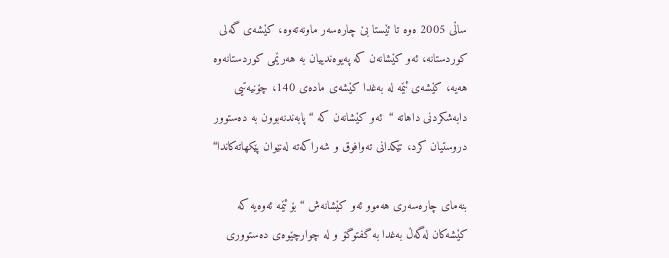ساڵی 2005 ه‌وه‌ تا ئێستا بێ چاره‌سه‌ر ماونه‌ته‌وه، كێشه‌ی گه‌لی كوردستانه‌، ئه‌و كێشانه‌ن كه‌ په‌یوه‌ندییان به‌ هه‌رێمی كوردستانه‌وه‌ هه‌یه‌، كێشه‌ی ئێمه‌ له‌ به‌غدا كێشه‌ی ماده‌ی 140، چۆنیه‌تیی دابه‌شكردنی داهاته‌ “  ئه‌و كێشانه‌ن كه‌ “ پابه‌ندنه‌بوون به ده‌ستوور دروستیان كرد، تێکدانی تەوافوق و شەراکەته‌ لەنێوان پێکهاتەکاندا“

بنه‌مای چاره‌سه‌ری هه‌موو ئه‌و كێشانه‌ش “ بۆ ئێمه ئه‌وه‌یه كه كێشه‌كان له‌گه‌ڵ به‌غدا به گفتوگۆ و له چوارچێوه‌ی ده‌ستووری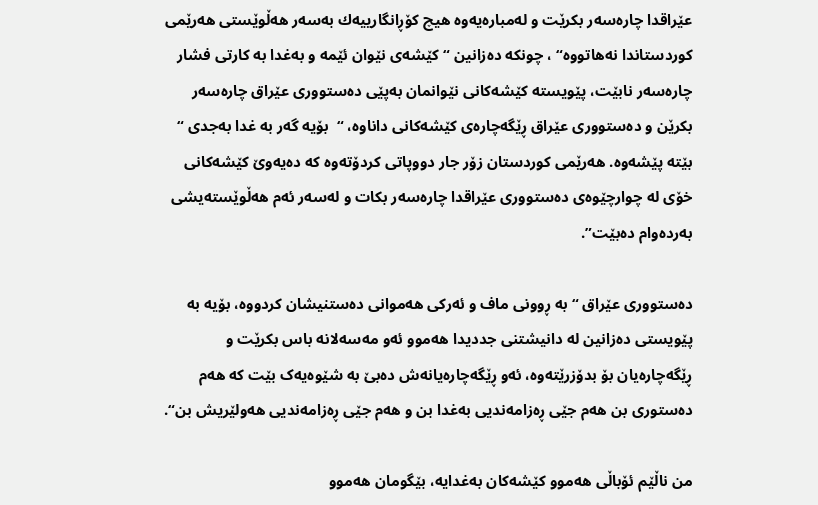عێراقدا چاره‌سه‌ر بكرێت و له‌مباره‌یه‌وه هیچ كۆڕانگارییه‌ك به‌سه‌ر هه‌ڵوێستی هه‌رێمی كوردستاندا نه‌هاتووه‌“ ، چونكه‌ ده‌زانین “ كێشه‌ی نێوان ئێمه‌ و به‌غدا به‌ كارتی فشار چاره‌سه‌ر نابێت، پێویسته‌ كێشه‌كانی نێوانمان به‌پێی ده‌ستووری عێراق چاره‌سه‌ر بكرێن و ده‌ستووری عێراق ڕێگه‌چاره‌ی كێشه‌كانی داناوه‌، “  بۆیه‌ گه‌ر به‌ غدا به‌جدی “ بێته‌ پێشه‌وه‌. هه‌رێمی كوردستان زۆر جار دووپاتی كردۆته‌وه‌ كه‌ ده‌یه‌وێ كێشه‌كانی خۆی له‌ چوارچێوه‌ی ده‌ستووری عێراقدا چاره‌سه‌ر بكات و له‌سه‌ر ئه‌م هه‌ڵوێسته‌یشی به‌رده‌وام ده‌بێت”.

دەستووری عێراق “ بە ڕوونی ماف و ئەرکی هه‌موانی دەستنیشان کردووە، بۆیه‌ به‌ پێویستی ده‌زانین له‌ دانیشتنی جددیدا هه‌موو ئەو مەسەلانە باس بکرێت و ڕێگەچارەیان بۆ بدۆزرێتەوە، ئەو ڕێگەچارەیانەش دەبێ بە شێوەیەک بێت کە هەم ده‌ستوری بن هه‌م جێی ڕەزامەندیی بەغدا بن و هەم جێی ڕەزامەندیی هەولێریش بن“.

من ناڵێم ئۆباڵی هه‌موو كێشه‌كان به‌غدایه‌، بێگومان هه‌موو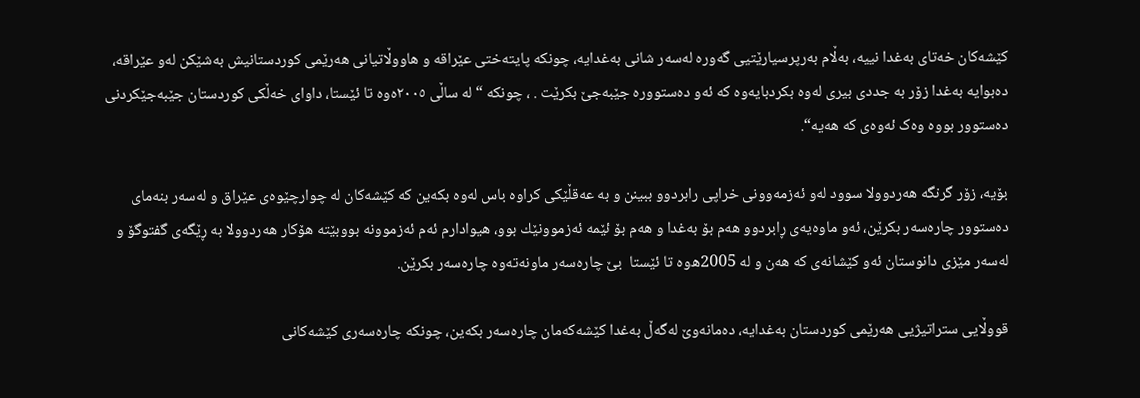كێشه‌كان خه‌تای به‌غدا نییه‌، به‌ڵام به‌رپرسیارێتیی گه‌وره له‌سه‌ر شانی به‌غدایه‌، چونكه پایته‌ختی عێراقه و هاووڵاتیانی هه‌رێمی كوردستانیش به‌شێكن له‌و عێراقه‌، ده‌بوایه به‌غدا زۆر به جددی بیری له‌وه بكردبایه‌وه كه ئه‌و ده‌ستووره جێبه‌جێ بكرێت . ، چونكه‌ “ لە ساڵی ٢٠٠٥ەوە تا ئێستا، داوای خەڵکی کوردستان جێبەجێکردنی دەستوور بووە وەک ئەوەی کە هەیە“.

بۆیه‌، زۆر گرنگه‌ هەردوولا سوود لەو ئەزمەوونی خراپی رابردوو ببینن و بە عەقڵێکی کراوە باس لەوە بکەین کە کێشەکان لە چوارچێوەی عێراق و لەسەر بنەمای دەستوور چارەسەر بکرێن، ئه‌و ماوه‌یه‌ی ڕابردوو هه‌م بۆ به‌غدا و هه‌م بۆ ئێمه‌ ئه‌زموونێك بوو، هیوادارم ئه‌م ئه‌زموونه‌ بووبێته‌ هۆكار هه‌ردوولا به‌ ڕێگه‌ی گفتوگۆ و له‌سه‌ر مێزی دانوستان ئه‌و كێشانه‌ی كه‌ هه‌ن و له‌ 2005ه‌وه‌ تا ئێستا ‌ بێ چاره‌سه‌ر ماونه‌ته‌وه‌ چاره‌سه‌ر بكرێن.

قووڵایی ستراتیژیی هەرێمی کوردستان بەغدایە، دەمانەوێ لەگەڵ بەغدا کێشەکەمان چارەسەر بکەین، چونكه‌ چارەسەری کێشەکانی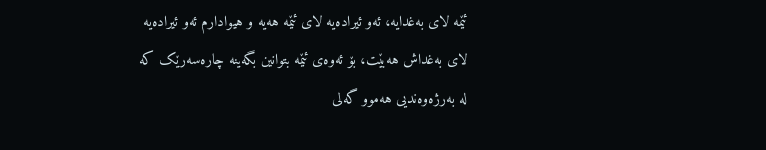ئێمە لای بەغدایە، ئەو ئیرادەیە لای ئێمە هەیە و هیوادارم ئەو ئیرادەیە لای بەغداش هەبێت، بۆ ئەوەی ئێمە بتوانین بگەینە چارەسەرێک کە لە بەرژەوەندیی هەموو گەلی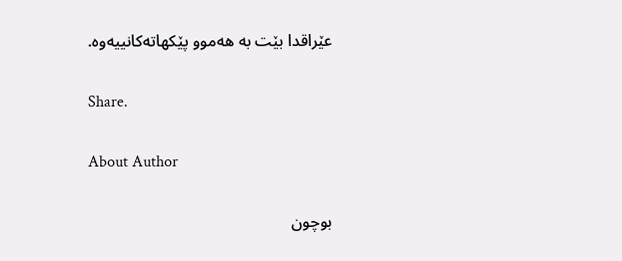عێراقدا بێت بە هەموو پێکهاتەکانییەوە.

Share.

About Author

بوچون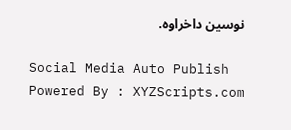نوسین داخراوە.

Social Media Auto Publish Powered By : XYZScripts.com